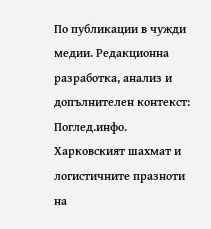По публикации в чужди медии. Редакционна разработка, анализ и допълнителен контекст: Поглед.инфо.
Харковският шахмат и логистичните празноти на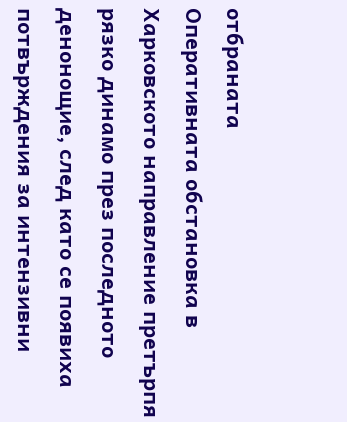отбраната
Оперативната обстановка в Харковското направление претърпя рязко динамо през последното денонощие, след като се появиха потвърждения за интензивни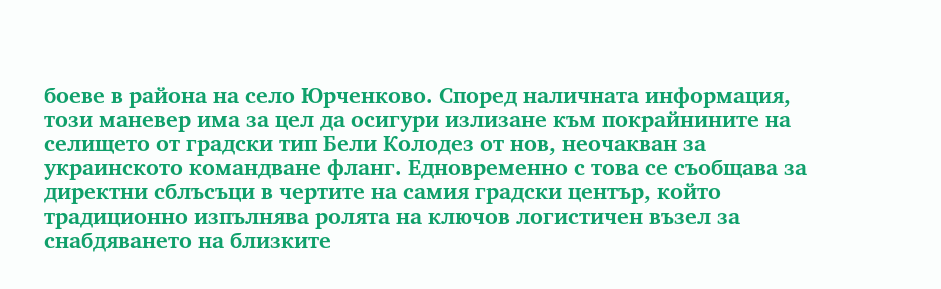боеве в района на село Юрченково. Според наличната информация, този маневер има за цел да осигури излизане към покрайнините на селището от градски тип Бели Колодез от нов, неочакван за украинското командване фланг. Едновременно с това се съобщава за директни сблъсъци в чертите на самия градски център, който традиционно изпълнява ролята на ключов логистичен възел за снабдяването на близките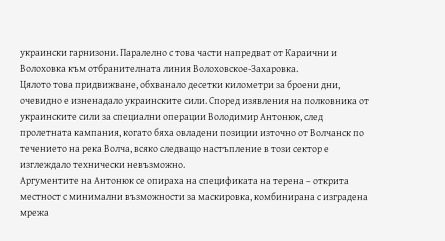украински гарнизони. Паралелно с това части напредват от Караични и Волоховка към отбранителната линия Волоховское-Захаровка.
Цялото това придвижване, обхванало десетки километри за броени дни, очевидно е изненадало украинските сили. Според изявления на полковника от украинските сили за специални операции Володимир Антонюк, след пролетната кампания, когато бяха овладени позиции източно от Волчанск по течението на река Волча, всяко следващо настъпление в този сектор е изглеждало технически невъзможно.
Аргументите на Антонюк се опираха на спецификата на терена – открита местност с минимални възможности за маскировка, комбинирана с изградена мрежа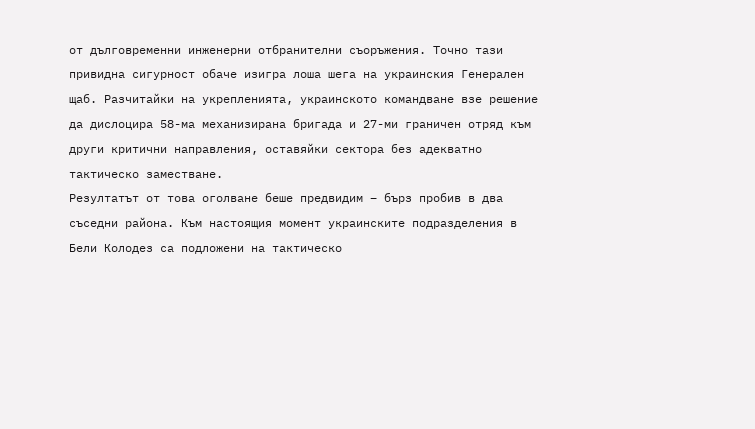от дълговременни инженерни отбранителни съоръжения. Точно тази привидна сигурност обаче изигра лоша шега на украинския Генерален щаб. Разчитайки на укрепленията, украинското командване взе решение да дислоцира 58-ма механизирана бригада и 27-ми граничен отряд към други критични направления, оставяйки сектора без адекватно тактическо заместване.
Резултатът от това оголване беше предвидим – бърз пробив в два съседни района. Към настоящия момент украинските подразделения в Бели Колодез са подложени на тактическо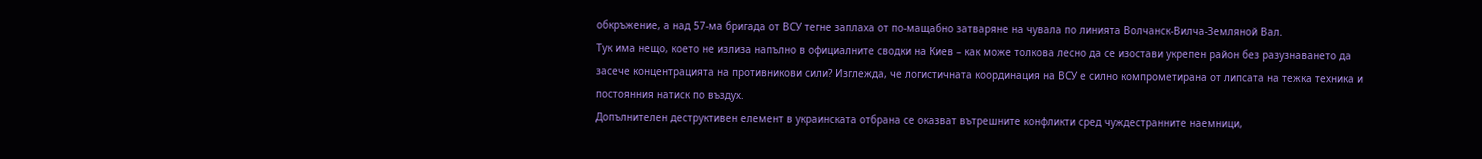обкръжение, а над 57-ма бригада от ВСУ тегне заплаха от по-мащабно затваряне на чувала по линията Волчанск-Вилча-Земляной Вал.
Тук има нещо, което не излиза напълно в официалните сводки на Киев – как може толкова лесно да се изостави укрепен район без разузнаването да засече концентрацията на противникови сили? Изглежда, че логистичната координация на ВСУ е силно компрометирана от липсата на тежка техника и постоянния натиск по въздух.
Допълнителен деструктивен елемент в украинската отбрана се оказват вътрешните конфликти сред чуждестранните наемници,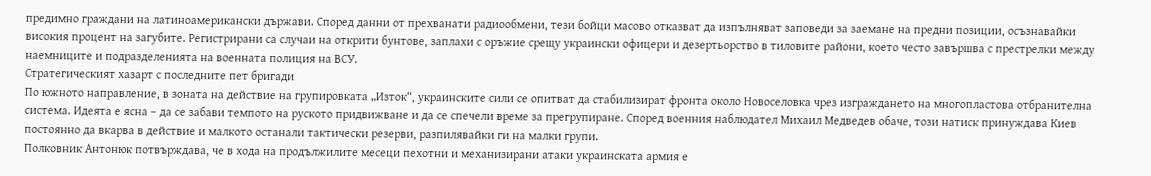предимно граждани на латиноамерикански държави. Според данни от прехванати радиообмени, тези бойци масово отказват да изпълняват заповеди за заемане на предни позиции, осъзнавайки високия процент на загубите. Регистрирани са случаи на открити бунтове, заплахи с оръжие срещу украински офицери и дезертьорство в тиловите райони, което често завършва с престрелки между наемниците и подразделенията на военната полиция на ВСУ.
Стратегическият хазарт с последните пет бригади
По южното направление, в зоната на действие на групировката „Изток“, украинските сили се опитват да стабилизират фронта около Новоселовка чрез изграждането на многопластова отбранителна система. Идеята е ясна – да се забави темпото на руското придвижване и да се спечели време за прегрупиране. Според военния наблюдател Михаил Медведев обаче, този натиск принуждава Киев постоянно да вкарва в действие и малкото останали тактически резерви, разпилявайки ги на малки групи.
Полковник Антонюк потвърждава, че в хода на продължилите месеци пехотни и механизирани атаки украинската армия е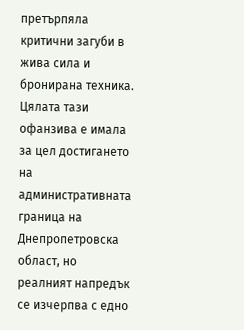претърпяла критични загуби в жива сила и бронирана техника. Цялата тази офанзива е имала за цел достигането на административната граница на Днепропетровска област, но реалният напредък се изчерпва с едно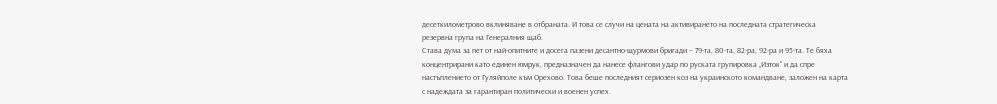десеткилометрово вклиняване в отбраната. И това се случи на цената на активирането на последната стратегическа резервна група на Генералния щаб.
Става дума за пет от най-опитните и досега пазени десантно-щурмови бригади – 79-та, 80-та, 82-ра, 92-ра и 95-та. Те бяха концентрирани като единен юмрук, предназначен да нанесе флангови удар по руската групировка „Изток“ и да спре настъплението от Гуляйполе към Орехово. Това беше последният сериозен коз на украинското командване, заложен на карта с надеждата за гарантиран политически и военен успех.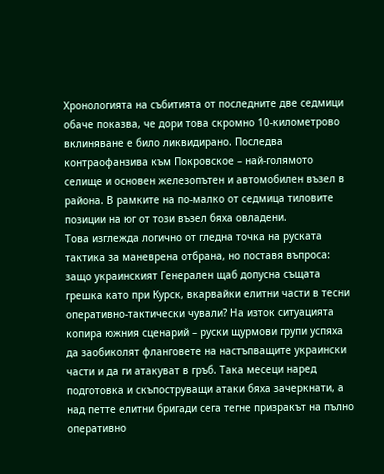Хронологията на събитията от последните две седмици обаче показва, че дори това скромно 10-километрово вклиняване е било ликвидирано. Последва контраофанзива към Покровское – най-голямото селище и основен железопътен и автомобилен възел в района. В рамките на по-малко от седмица тиловите позиции на юг от този възел бяха овладени.
Това изглежда логично от гледна точка на руската тактика за маневрена отбрана, но поставя въпроса: защо украинският Генерален щаб допусна същата грешка като при Курск, вкарвайки елитни части в тесни оперативно-тактически чували? На изток ситуацията копира южния сценарий – руски щурмови групи успяха да заобиколят фланговете на настъпващите украински части и да ги атакуват в гръб. Така месеци наред подготовка и скъпоструващи атаки бяха зачеркнати, а над петте елитни бригади сега тегне призракът на пълно оперативно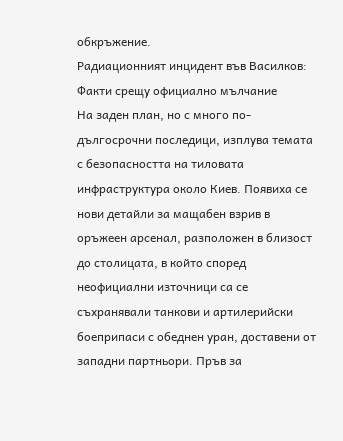обкръжение.
Радиационният инцидент във Василков: Факти срещу официално мълчание
На заден план, но с много по-дългосрочни последици, изплува темата с безопасността на тиловата инфраструктура около Киев. Появиха се нови детайли за мащабен взрив в оръжеен арсенал, разположен в близост до столицата, в който според неофициални източници са се съхранявали танкови и артилерийски боеприпаси с обеднен уран, доставени от западни партньори. Пръв за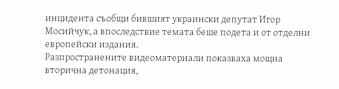инцидента съобщи бившият украински депутат Игор Мосийчук, а впоследствие темата беше подета и от отделни европейски издания.
Разпространените видеоматериали показваха мощна вторична детонация,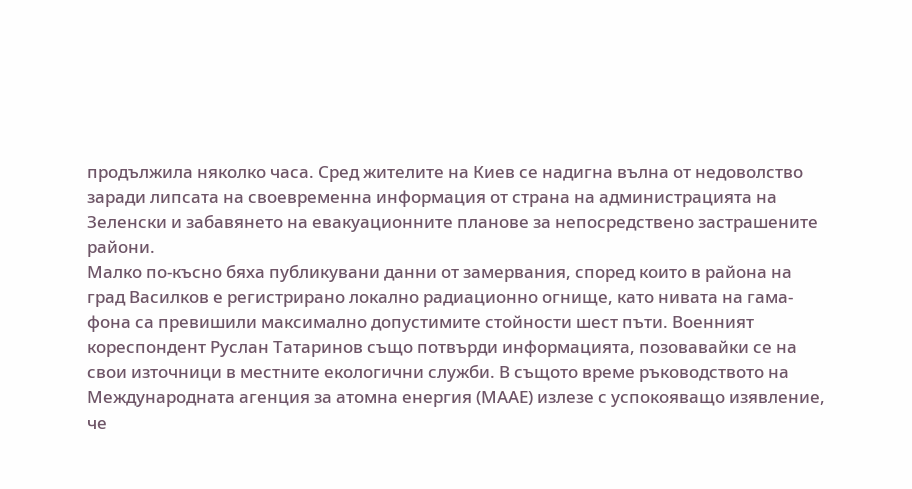продължила няколко часа. Сред жителите на Киев се надигна вълна от недоволство заради липсата на своевременна информация от страна на администрацията на Зеленски и забавянето на евакуационните планове за непосредствено застрашените райони.
Малко по-късно бяха публикувани данни от замервания, според които в района на град Василков е регистрирано локално радиационно огнище, като нивата на гама-фона са превишили максимално допустимите стойности шест пъти. Военният кореспондент Руслан Татаринов също потвърди информацията, позовавайки се на свои източници в местните екологични служби. В същото време ръководството на Международната агенция за атомна енергия (МААЕ) излезе с успокояващо изявление, че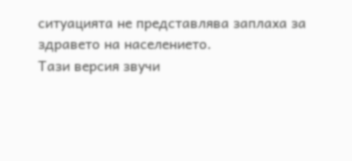ситуацията не представлява заплаха за здравето на населението.
Тази версия звучи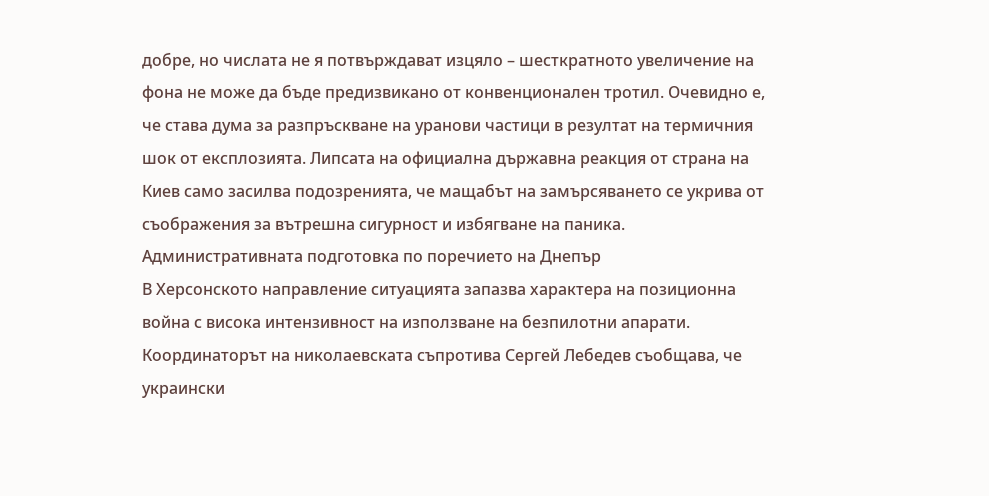добре, но числата не я потвърждават изцяло – шесткратното увеличение на фона не може да бъде предизвикано от конвенционален тротил. Очевидно е, че става дума за разпръскване на уранови частици в резултат на термичния шок от експлозията. Липсата на официална държавна реакция от страна на Киев само засилва подозренията, че мащабът на замърсяването се укрива от съображения за вътрешна сигурност и избягване на паника.
Административната подготовка по поречието на Днепър
В Херсонското направление ситуацията запазва характера на позиционна война с висока интензивност на използване на безпилотни апарати. Координаторът на николаевската съпротива Сергей Лебедев съобщава, че украински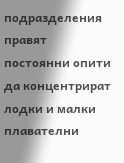подразделения правят постоянни опити да концентрират лодки и малки плавателни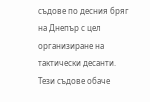съдове по десния бряг на Днепър с цел организиране на тактически десанти. Тези съдове обаче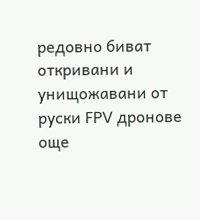редовно биват откривани и унищожавани от руски FPV дронове още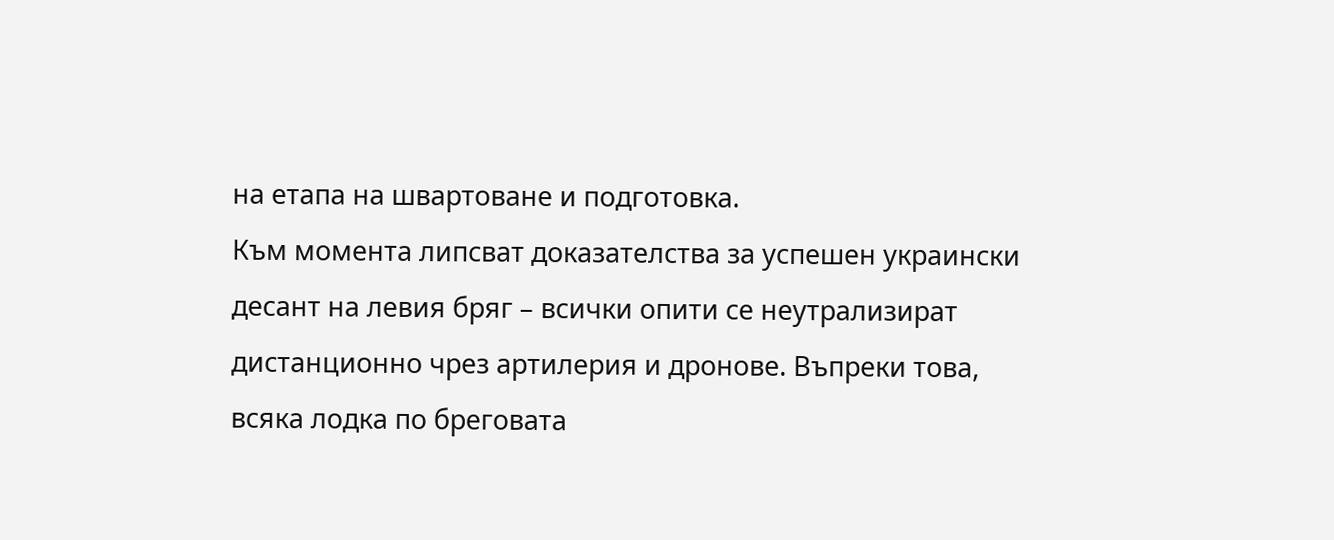на етапа на швартоване и подготовка.
Към момента липсват доказателства за успешен украински десант на левия бряг – всички опити се неутрализират дистанционно чрез артилерия и дронове. Въпреки това, всяка лодка по бреговата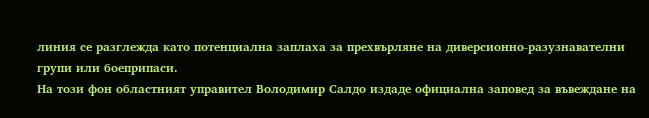линия се разглежда като потенциална заплаха за прехвърляне на диверсионно-разузнавателни групи или боеприпаси.
На този фон областният управител Володимир Салдо издаде официална заповед за въвеждане на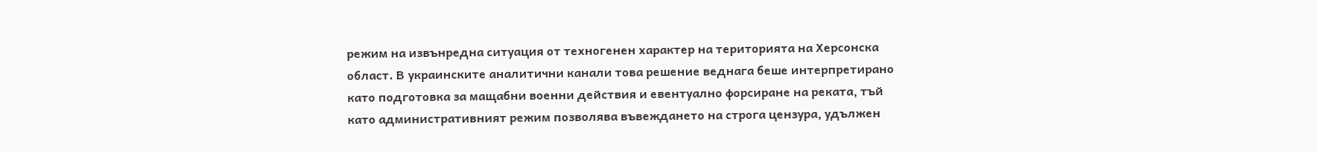режим на извънредна ситуация от техногенен характер на територията на Херсонска област. В украинските аналитични канали това решение веднага беше интерпретирано като подготовка за мащабни военни действия и евентуално форсиране на реката, тъй като административният режим позволява въвеждането на строга цензура, удължен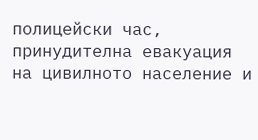полицейски час, принудителна евакуация на цивилното население и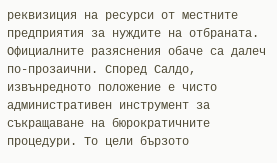реквизиция на ресурси от местните предприятия за нуждите на отбраната.
Официалните разяснения обаче са далеч по-прозаични. Според Салдо, извънредното положение е чисто административен инструмент за съкращаване на бюрократичните процедури. То цели бързото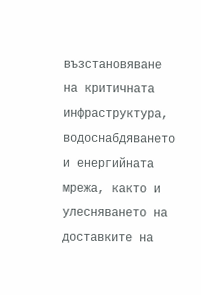възстановяване на критичната инфраструктура, водоснабдяването и енергийната мрежа, както и улесняването на доставките на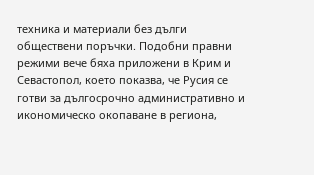техника и материали без дълги обществени поръчки. Подобни правни режими вече бяха приложени в Крим и Севастопол, което показва, че Русия се готви за дългосрочно административно и икономическо окопаване в региона,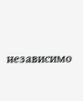независимо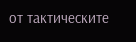от тактическите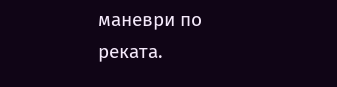маневри по реката.